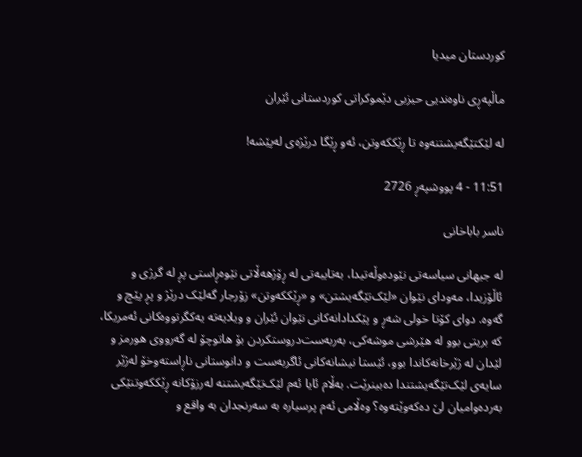کوردستان میدیا

ماڵپەڕی ناوەندیی حیزبی دێموکراتی کوردستانی ئێران

لە لێکتێگەیشتنەوە تا ڕێککەوتن، ئەو ڕێگا درێژەی لەپێشە!

11:51 - 4 پووشپەڕ 2726

ناسر باباخانی

لە جیهانی سیاسەتی نێودەوڵەتیدا، بەتایبەتی لە ڕۆژهەڵاتی نێوەڕاستی پڕ لە گرژی و ئاڵۆزیدا، مەودای نێوان «لێک‌تێگەیشتن» و «ڕێککەوتن» زۆرجار گەلێک درێژ و پڕ پێچ و گەوە. دوای کۆتا خولی شەڕ و پێکدادانەکانی نێوان ئێران و ویلایەتە یەکگرتووەکانی ئەمریکا، کە بریتی بوو لە هێرشی موشەکی، بەربەست‌دروستکردن بۆ هاتوچۆ لە گەرووی هورمز و لێدان لە ژێرخانەکاندا بوو، ئێستا نیشانەکانی ئاگربەست و دانوستانی ناڕاستەوخۆ لەژێر سایەی لێک‌تێگەیشتندا دەبینرێت. بەڵام ئایا ئەم لێک‌تێگەیشتنە لەرزۆکانە ڕێککەوتنێکی بەردەوامیان لێ دەکەوێتەوە؟ وەڵامی ئەم پرسیارە بە سەرنجدان بە واقع و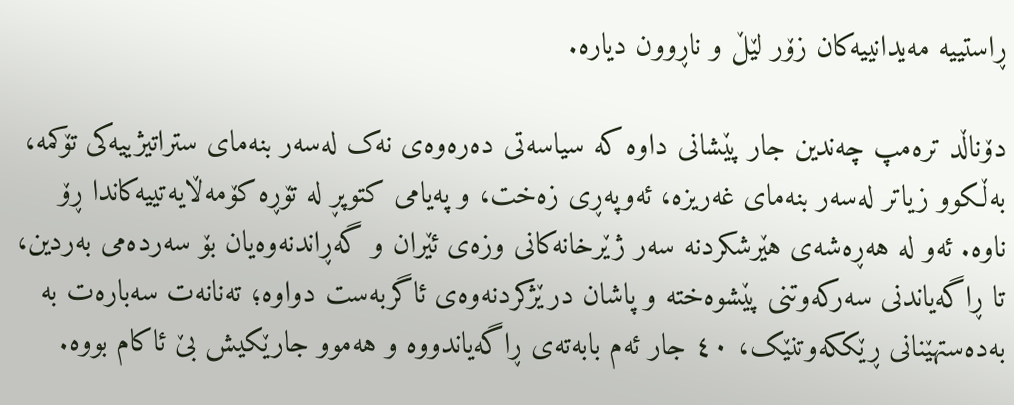ڕاستییە مەیدانییەکان زۆر لێڵ و ناڕوون دیارە.

دۆناڵد ترەمپ چەندین جار پێشانی داوە کە سیاسەتی دەرەوەی نەک لەسەر بنەمای ستراتیژییەکی تۆکمە، بەڵکوو زیاتر لەسەر بنەمای غەریزە، ئەوپەڕی زەخت، و پەیامی کتوپڕ لە تۆڕە کۆمەڵایەتییەکاندا ڕۆ ناوە. ئەو لە هەڕەشەی هێرشکردنە سەر ژێرخانەکانی وزەی ئێران و گەڕاندنەوەیان بۆ سەردەمی بەردین، تا ڕاگەیاندنی سەرکەوتنی پێشوەختە و پاشان درێژکردنەوەی ئاگربەست دواوە؛ تەنانەت سەبارەت بە بەدەستهێنانی ڕێککەوتنێک، ٤٠ جار ئەم بابەتەی ڕاگەیاندووە و هەموو جارێکیش بێ ئاکام بووە.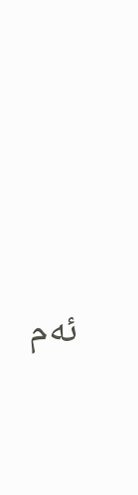ئەم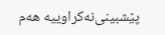پێشبینی‌نەکراوییە هەم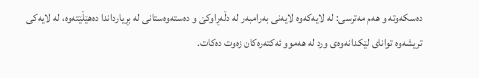دەسکەوتە و هەم مەترسی: لە لایەکەوە لایەنی بەرامبەر لە دڵەڕاوکێ و دەستەوەستانی لە بڕیارداندا دەهێڵێتەوە، لە لایەکی تریشەوە توانای لێکدانەوەی ورد لە هەموو ئەکتەرەکان زەوت دەکات.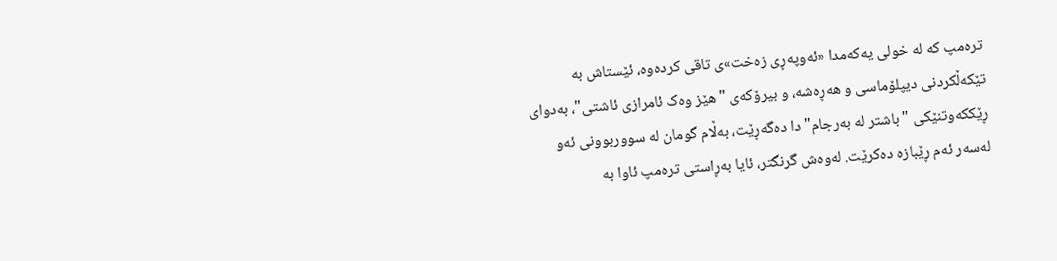ترەمپ کە لە خولی یەکەمدا «ئەوپەڕی زەخت»ی تاقی کردەوە، ئێستاش بە تێکەڵکردنی دیپلۆماسی و هەڕەشە، و بیرۆکەی "هێز وەک ئامرازی ئاشتی"، بەدوای ڕێککەوتنێکی "باشتر لە بەرجام"دا دەگەڕێت، بەڵام گومان لە سووربوونی ئەو لەسەر ئەم ڕێبازە دەکرێت. لەوەش گرنگتر، ئایا بەڕاستی ترەمپ ئاوا بە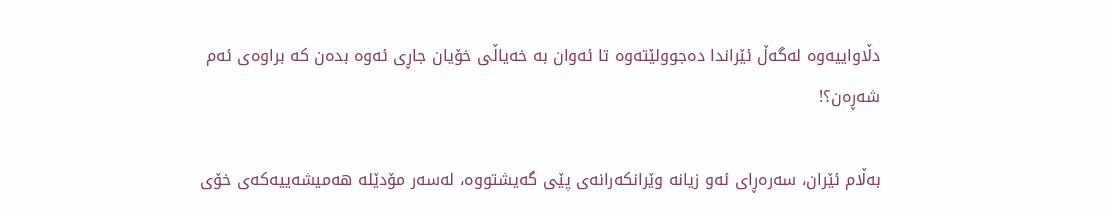دڵاواییەوە لەگەڵ ئێراندا دەجوولێتەوە تا ئەوان بە خەیاڵی خۆیان جاڕی ئەوە بدەن کە براوەی ئەم شەڕەن؟!

بەڵام ئێران، سەرەڕای ئەو زیانە وێرانکەرانەی پێی گەیشتووە، لەسەر مۆدێلە هەمیشەییەکەی خۆی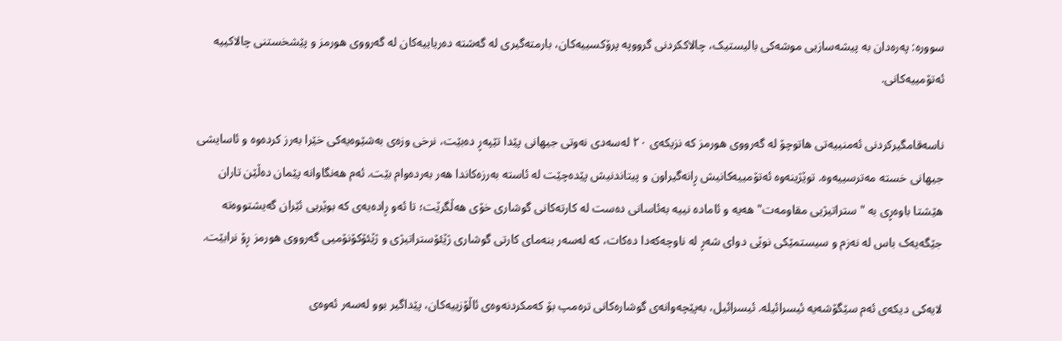سوورە: پەرەدان بە پیشەسازیی موشەکی بالیستیک، چالاککردنی گرووپە پرۆکسییەکان، بارمتەگیری لە گەشتە دەریاییەکان لە گەرووی هورمز و پێشخستنی چالاکییە ئەتۆمییەکانی.

ناسەقامگیرکردنی ئەمنییەتی هاتوچۆ لە گەرووی هورمز کە نزیکەی ٢٠ لەسەدی نەوتی جیهانی پێدا تێپەڕ دەبێت، نرخی وزەی بەشێوەیەکی خێرا بەرز کردەوە و ئاسایشی جیهانی خستە مەترسییەوە. توێژینەوە ئەتۆمییەکانیش ڕانەگیراون و پیتاندنیش پێدەچێت لە ئاستە بەرزەکاندا هەر بەردەوام بێت. ئەم هەنگاوانە پێمان دەڵێن تاران هێشتا باوەڕی بە "ستراتیژیی مقاومەت" هەیە و ئامادە نییە بەئاسانی دەست لە کارتەکانی گوشاری خۆی هەڵگرێت؛ تا ئەو ڕادەیەی کە بوێریی ئێران گەیشتووەتە جێگەیەک باس لە نەزم و سیستمێکی نوێی دوای شەڕ لە ناوچەکەدا دەکات، کە لەسەر بنەمای کارتی گوشاری ژێئۆستراتیژی و ژێئۆکۆنۆمیی گەرووی هورمز ڕۆ نرابێت.

لایەکی دیکەی ئەم سێگۆشەیە ئیسرائیلە. ئیسرائیل، بەپێچەوانەی گوشارەکانی ترەمپ بۆ کەمکردنەوەی ئاڵۆزییەکان، پێداگیر بوو لەسەر ئەوەی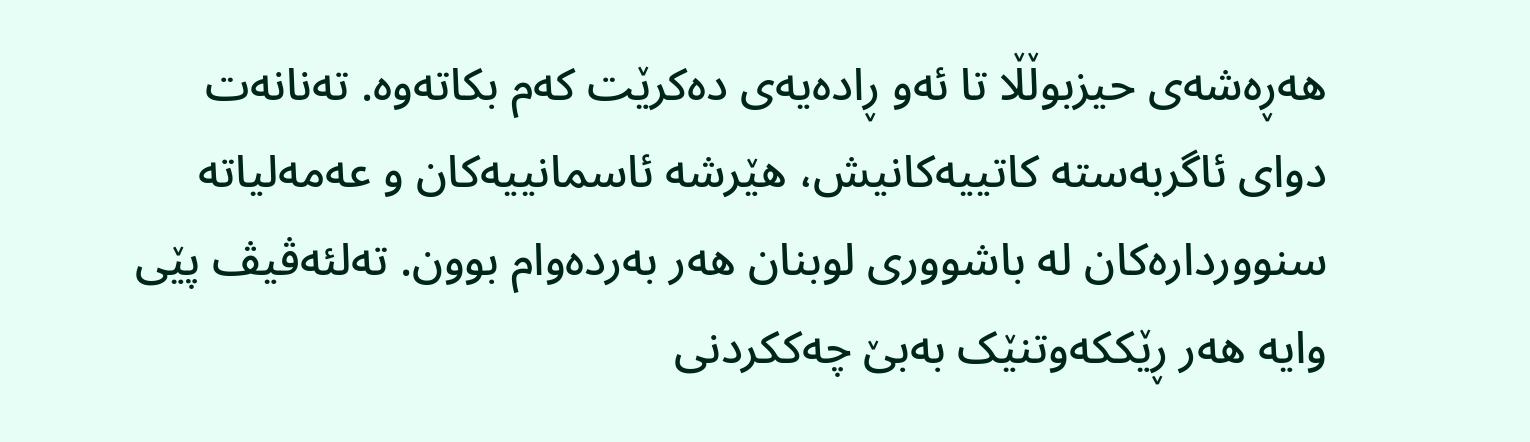هەڕەشەی حیزبوڵڵا تا ئەو ڕادەیەی دەکرێت کەم بکاتەوە. تەنانەت دوای ئاگربەستە کاتییەکانیش، هێرشە ئاسمانییەکان و عەمەلیاتە سنووردارەکان لە باشووری لوبنان هەر بەردەوام بوون. تەلئەڤیڤ پێی وایە هەر ڕێککەوتنێک بەبێ چەککردنی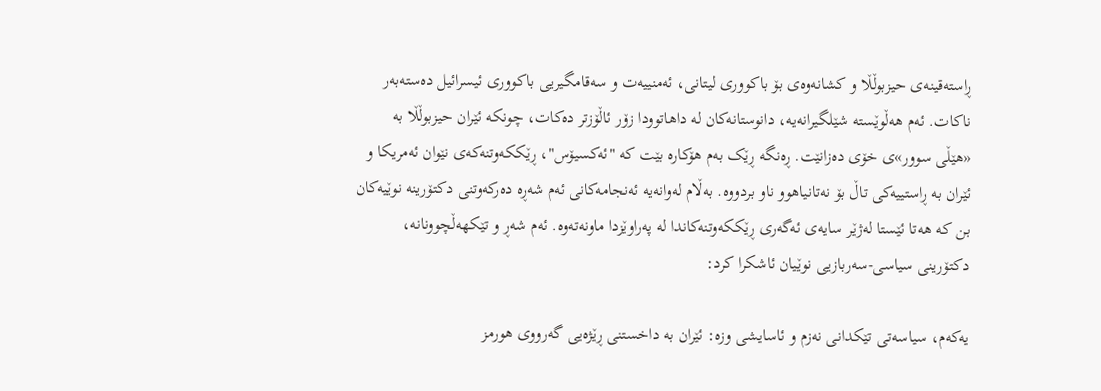ڕاستەقینەی حیزبوڵڵا و کشانەوەی بۆ باکووری لیتانی، ئەمنییەت و سەقامگیریی باکووری ئیسرائیل دەستەبەر ناکات. ئەم هەڵوێستە شێلگیرانەیە، دانوستانەکان لە داهاتوودا زۆر ئاڵۆزتر دەکات، چونکە ئێران حیزبوڵڵا بە «هێڵی سوور»ی خۆی دەزانێت. ڕەنگە ڕێک بەم هۆکارە بێت کە "ئەکسیۆس"، ڕێککەوتنەکەی نێوان ئەمریکا و ئێران بە ڕاستییەکی تاڵ بۆ نەتانیاهوو ناو بردووە. بەڵام لەوانەیە ئەنجامەکانی ئەم شەڕە دەرکەوتنی دکتۆرینە نوێیەکان بن کە هەتا ئێستا لەژێر سایەی ئەگەری ڕێککەوتنەکاندا لە پەراوێزدا ماونەتەوە. ئەم شەڕ و تێکهەڵچوونانە، دکتۆرینی سیاسی-سەربازیی نوێیان ئاشکرا کرد:

یەکەم، سیاسەتی تێکدانی نەزم و ئاسایشی وزە: ئێران بە داخستنی ڕێژەیی گەرووی هورمز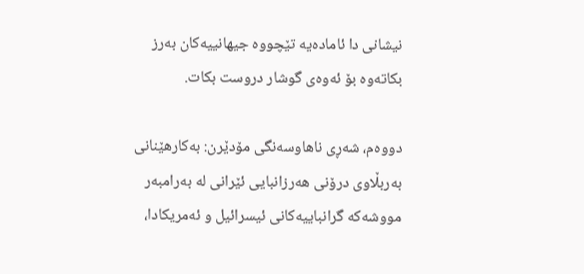نیشانی دا ئامادەیە تێچووە جیهانییەکان بەرز بکاتەوە بۆ ئەوەی گوشار دروست بکات.

دووەم، شەڕی ناهاوسەنگی مۆدێرن: بەکارهێنانی بەربڵاوی درۆنی هەرزانبایی ئێرانی لە بەرامبەر مووشەکە گرانباییەکانی ئیسرائیل و ئەمریکادا،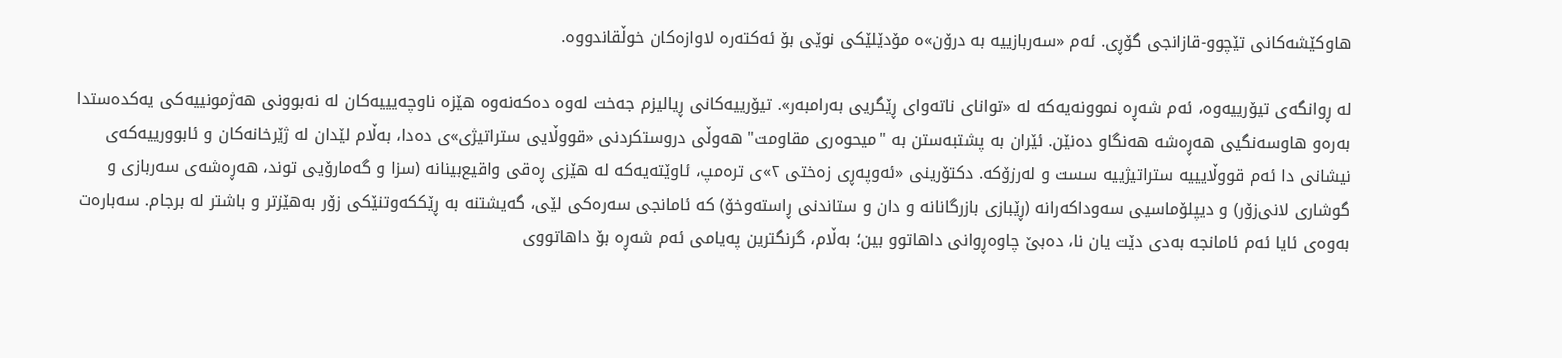هاوکێشەکانی تێچوو-قازانجی گۆڕی. ئەم «سەربازییە بە درۆن»ە مۆدێلێکی نوێی بۆ ئەکتەرە لاوازەکان خوڵقاندووە.

لە ڕوانگەی تیۆرییەوە، ئەم شەڕە نموونەیەکە لە «توانای ناتەوای ڕێگریی بەرامبەر». تیۆرییەکانی ڕیالیزم جەخت لەوە دەکەنەوە هێزە ناوچەیییەکان لە نەبوونی هەژمونییەکی یەکدەستدا بەرەو هاوسەنگیی هەڕەشە هەنگاو دەنێن. ئێران بە پشتبەستن بە "میحوەری مقاومت" هەوڵی دروستکردنی «قووڵایی ستراتیژی»ی دەدا، بەڵام لێدان لە ژێرخانەکان و ئابوورییەکەی نیشانی دا ئەم قووڵایییە ستراتیژییە سست و لەرزۆکە. دکتۆرینی «ئەوپەڕی زەختی ٢»ی ترەمپ، ئاوێتەیەکە لە هێزی ڕەقی واقیع‌بینانە (سزا و گەمارۆیی توند، هەڕەشەی سەربازی و گوشاری لانی‌زۆر) و دیپلۆماسیی سەوداکەرانە (ڕێبازی بازرگانانە و دان و ستاندنی ڕاستەوخۆ) کە ئامانجی سەرەکی لێی، گەیشتنە بە ڕێککەوتنێکی زۆر بەهێزتر و باشتر لە برجام. سەبارەت بەوەی ئایا ئەم ئامانجە بەدی دێت یان نا، دەبێ چاوەڕوانی داهاتوو بین؛ بەڵام، گرنگترین پەیامی ئەم شەڕە بۆ داهاتووی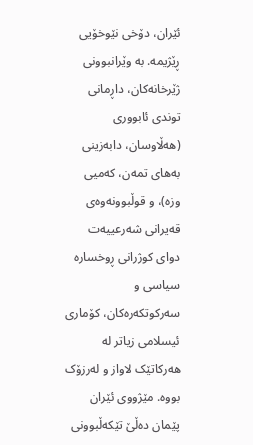ئێران، دۆخی نێوخۆیی ڕێژیمە. بە وێرانبوونی ژێرخانەکان، داڕمانی توندی ئابووری (هەڵاوسان، دابەزینی بەهای تمەن، کەمیی وزە)، و قوڵبوونەوەی قەیرانی شەرعییەت دوای کوژرانی ڕوخسارە سیاسی و سەرکوتکەرەکان، کۆماری ئیسلامی زیاتر لە هەرکاتێک لاواز و لەرزۆک بووە. مێژووی ئێران پێمان دەڵێ تێکەڵبوونی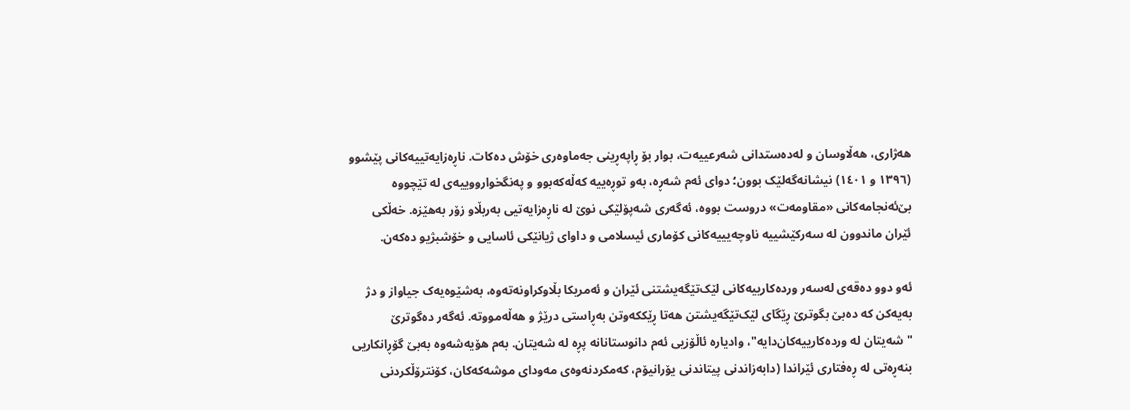هەژاری، هەڵاوسان و لەدەستدانی شەرعییەت، بوار بۆ ڕاپەڕینی جەماوەری خۆش دەکات. ناڕەزایەتییەکانی پێشوو (١٣٩٦ و ١٤٠١) نیشانەگەلێک بوون؛ دوای ئەم شەڕە، بەو توڕەییە کەڵەکەبوو و پەنگخوارووییەی لە تێچووە بێ‌ئەنجامەکانی «مقاومەت» دروست بووە، ئەگەری شەپۆلێکی نوێ لە ناڕەزایەتیی بەربڵاو زۆر بەهێزە. خەڵکی ئێران ماندوون لە سەرکێشییە ناوچەیییەکانی کۆماری ئیسلامی و داوای ژیانێکی ئاسایی و خۆشبژیو دەکەن.

ئەو دوو دەقەی لەسەر وردەکارییەکانی لێک‌تێگەیشتنی ئێران و ئەمریکا بڵاوکراونەتەوە، بەشێوەیەک جیاواز و دژ بەیەکن کە دەبێ بگوترێ ڕێگای لێک‌تێگەیشتن هەتا ڕێککەوتن بەڕاستی درێژ و هەڵەمووتە. ئەگەر دەگوترێ "شەیتان لە وردەکارییەکان‌دایە"، وادیارە ئاڵۆزیی ئەم دانوستانانە پڕە لە شەیتان. بەم هۆیەشەوە بەبێ گۆڕانکاریی بنەڕەتی لە ڕەفتاری ئێراندا (دابەزاندنی پیتاندنی یۆرانیۆم، کەمکردنەوەی مەودای موشەکەکان، کۆنترۆڵکردنی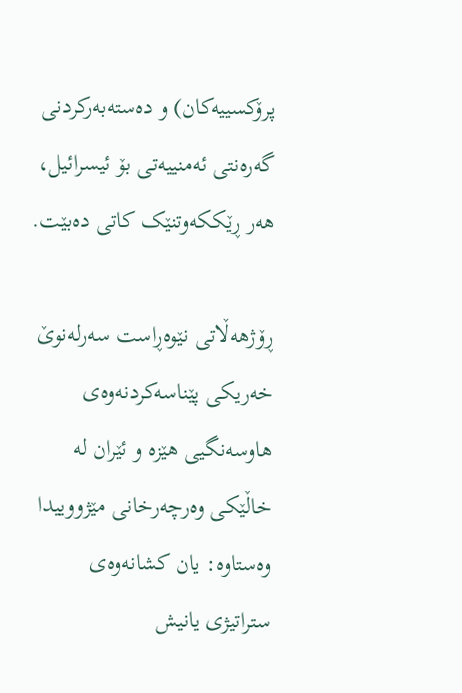پرۆکسییەکان) و دەستەبەرکردنی گەرەنتی ئەمنییەتی بۆ ئیسرائیل، هەر ڕێککەوتنێک کاتی دەبێت.

ڕۆژهەڵاتی نێوەڕاست سەرلەنوێ خەریکی پێناسەکردنەوەی هاوسەنگیی هێزە و ئێران لە خاڵێکی وەرچەرخانی مێژووییدا وەستاوە: یان کشانەوەی ستراتیژی یانیش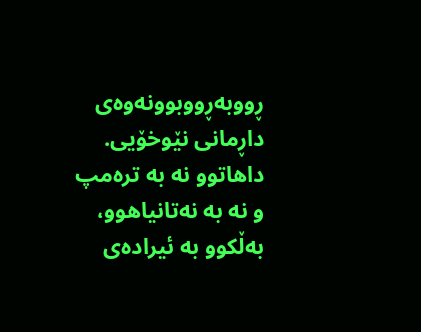ڕووبەڕووبوونەوەی داڕمانی نێوخۆیی. داهاتوو نە بە ترەمپ و نە بە نەتانیاهوو، بەڵکوو بە ئیرادەی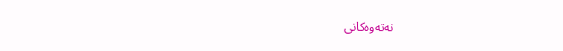نەتەوەکانی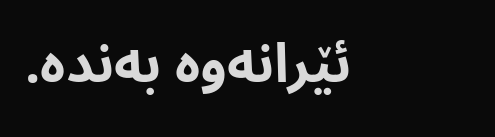ئێرانەوە بەندە.